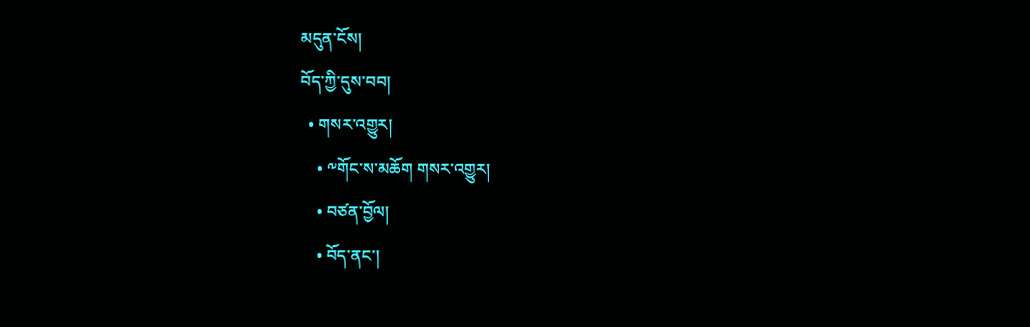མདུན་ངོས།
བོད་ཀྱི་དུས་བབ།
  • གསར་འགྱུར།
    • ༸གོང་ས་མཆོག གསར་འགྱུར།
    • བཙན་བྱོལ།
    • བོད་ནང་།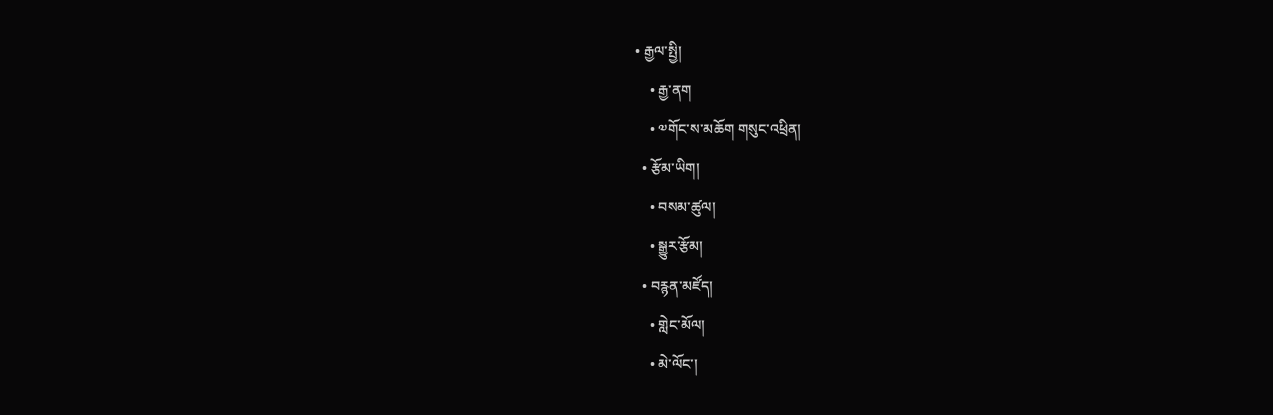• རྒྱལ་སྤྱི།
    • རྒྱ་ནག
    • ༧གོང་ས་མཆོག གསུང་འཕྲིན།
  • རྩོམ་ཡིག།
    • བསམ་ཚུལ།
    • སྒྱུར་རྩོམ།
  • བརྙན་མཛོད།
    • གླེང་མོལ།
    • མེ་ལོང་།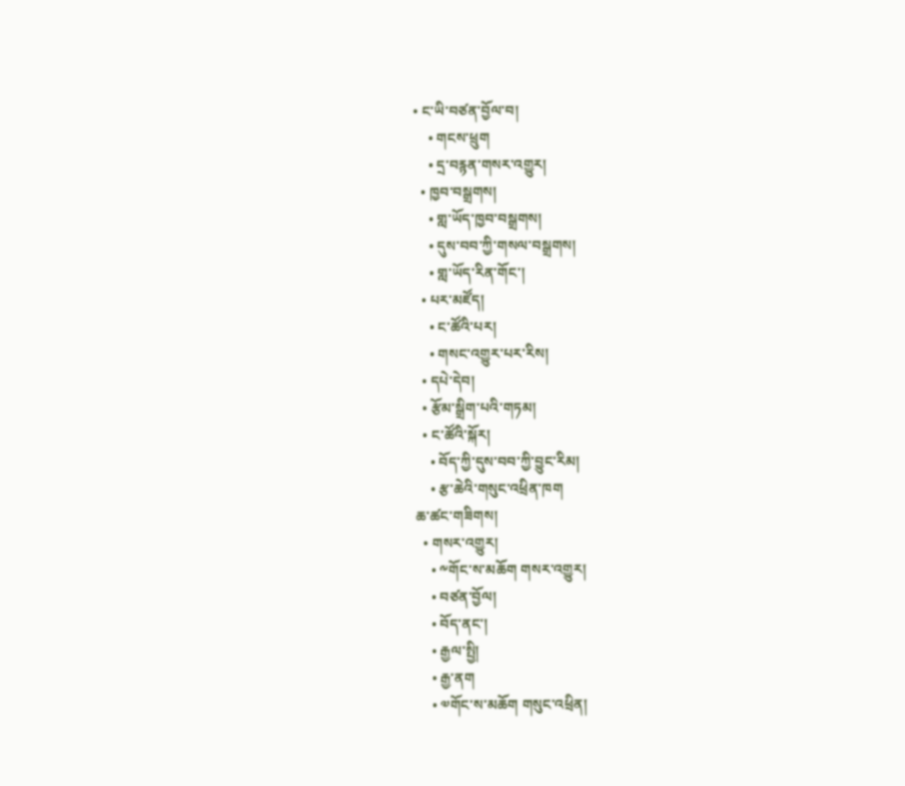• ང་ཡི་བཙན་བྱོལ་བ།
    • གངས་ཕྲུག
    • དྲ་བརྙན་གསར་འགྱུར།
  • ཁྱབ་བསྒྲགས།
    • གླ་ཡོད་ཁྱབ་བསྒྲགས།
    • དུས་བབ་ཀྱི་གསལ་བསྒྲགས།
    • གླ་ཡོད་རིན་གོང་།
  • པར་མཛོད།
    • ང་ཚོའི་པར།
    • གསང་འགྱུར་པར་རིས།
  • དཔེ་དེབ།
  • རྩོམ་སྒྲིག་པའི་གཏམ།
  • ང་ཚོའི་སྐོར།
    • བོད་ཀྱི་དུས་བབ་ཀྱི་བྱུང་རིམ།
    • རྩ་ཆེའི་གསུང་འཕྲིན་ཁག
ཆ་ཚང་གཟིགས།
  • གསར་འགྱུར།
    • ༸གོང་ས་མཆོག གསར་འགྱུར།
    • བཙན་བྱོལ།
    • བོད་ནང་།
    • རྒྱལ་སྤྱི།
    • རྒྱ་ནག
    • ༧གོང་ས་མཆོག གསུང་འཕྲིན།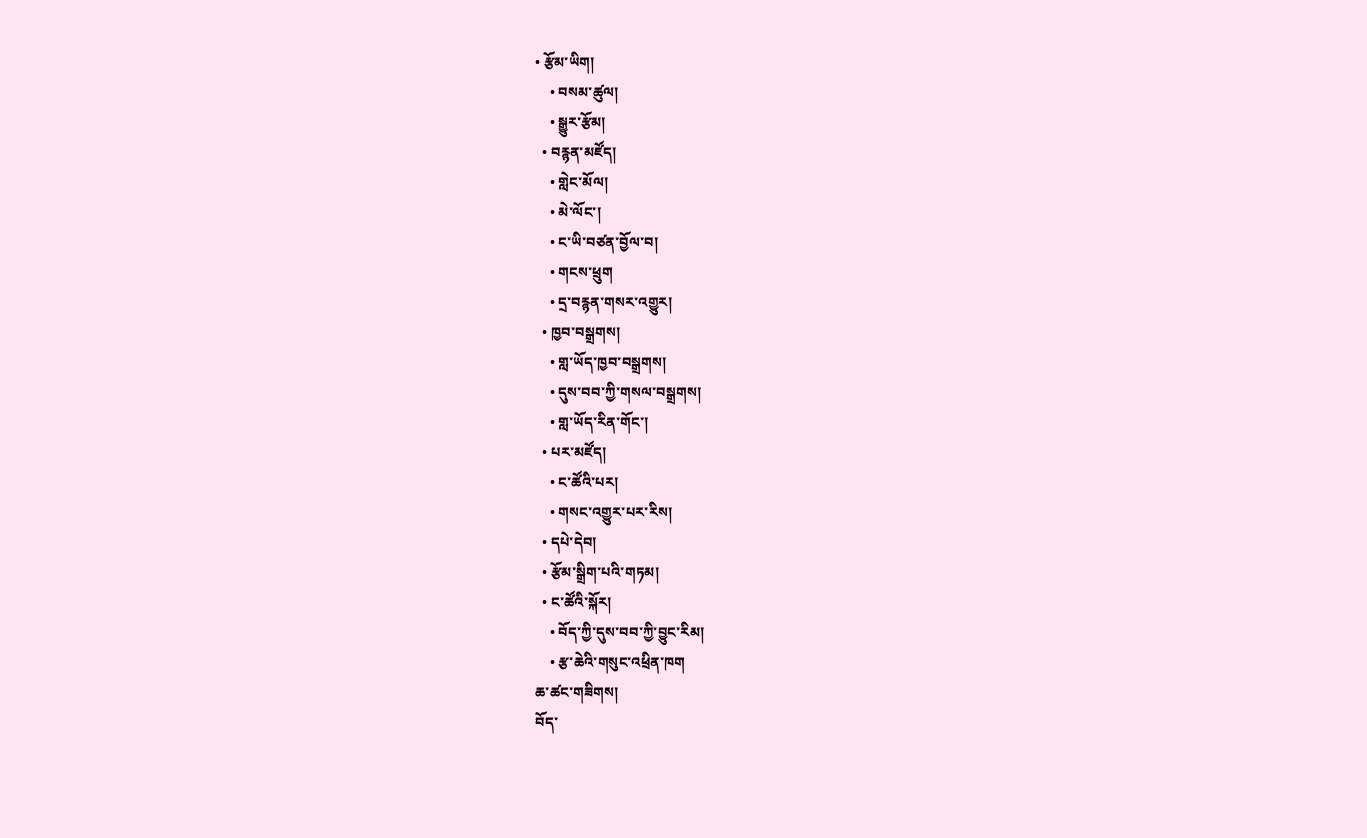• རྩོམ་ཡིག།
    • བསམ་ཚུལ།
    • སྒྱུར་རྩོམ།
  • བརྙན་མཛོད།
    • གླེང་མོལ།
    • མེ་ལོང་།
    • ང་ཡི་བཙན་བྱོལ་བ།
    • གངས་ཕྲུག
    • དྲ་བརྙན་གསར་འགྱུར།
  • ཁྱབ་བསྒྲགས།
    • གླ་ཡོད་ཁྱབ་བསྒྲགས།
    • དུས་བབ་ཀྱི་གསལ་བསྒྲགས།
    • གླ་ཡོད་རིན་གོང་།
  • པར་མཛོད།
    • ང་ཚོའི་པར།
    • གསང་འགྱུར་པར་རིས།
  • དཔེ་དེབ།
  • རྩོམ་སྒྲིག་པའི་གཏམ།
  • ང་ཚོའི་སྐོར།
    • བོད་ཀྱི་དུས་བབ་ཀྱི་བྱུང་རིམ།
    • རྩ་ཆེའི་གསུང་འཕྲིན་ཁག
ཆ་ཚང་གཟིགས།
བོད་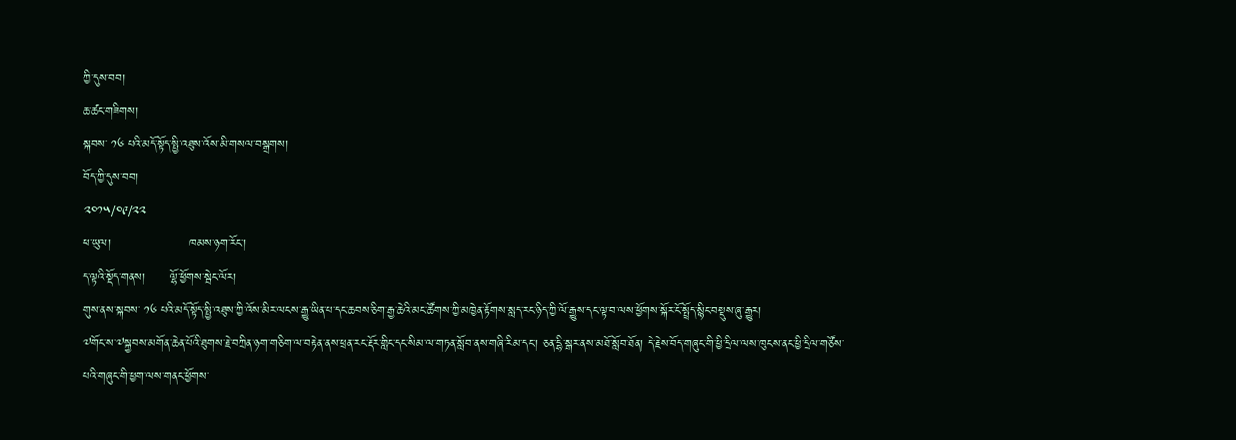ཀྱི་དུས་བབ།
ཆ་ཚང་གཟིགས།
སྐབས་ ༡༦ པའི་མདོ་སྟོད་སྤྱི་འཐུས་འོས་མི་གསལ་བསྒྲགས།
བོད་ཀྱི་དུས་བབ།
༢༠༡༥/༠༩/༢༢
ཕ་ཡུལ།                   ཁམས་ཉག་རོང་།
ད་ལྟའི་སྡོད་གནས།      ལྷོ་ཕྱོགས་སྦེང་ལོར།
གུས་ནས་སྐབས་ ༡༦ པའི་མདོ་སྟོད་སྤྱི་འཐུས་ཀྱི་འོས་མིར་ལངས་རྒྱུ་ཡིན་པ་དང་ཆབས་ཅིག་རྒྱ་ཆེའི་མང་ཚོགས་ཀྱི་མཁྱེན་རྟོགས་སླད་རང་ཉིད་ཀྱི་ལོ་རྒྱུས་དང་ལྟ་བ་ལས་ཕྱོགས་སྐོར་ངོ་སྤྲོད་སྙིང་བསྡུས་ཞུ་རྒྱུར།
༧གོང་ས་༧སྐྱབས་མགོན་ཆེན་པོའི་ཐུགས་རྗེ་བཀྲིན་ཉག་གཅིག་ལ་བརྟེན་ནས་ཕྲན་རང་རྡོར་གླིང་དང་སིམ་ལ་གཏན་སློབ་ནས་གཞི་རིམ་དང་། ཅན་དྷི་སྒར་ནས་མཐོ་སློབ་ཐོན། དེ་རྗེས་བོད་གཞུང་གི་ཕྱི་དྲིལ་ལས་ཁུངས་ནང་ཕྱི་དྲིལ་གཙོས་པའི་གཞུང་གི་ཕྱག་ལས་གནང་ཕྱོགས་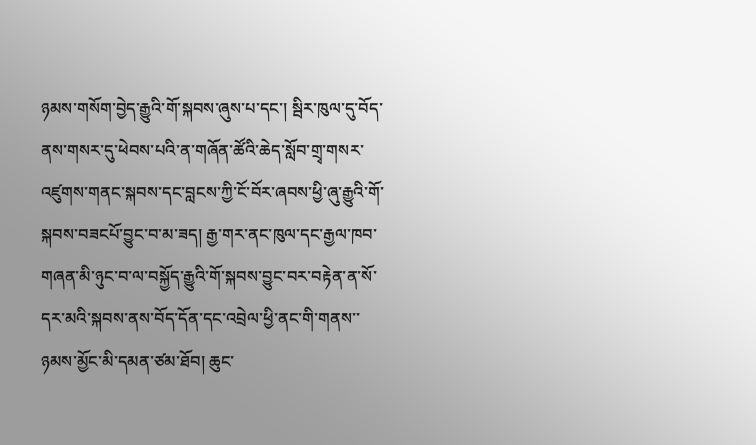ཉམས་གསོག་བྱེད་རྒྱུའི་གོ་སྐབས་ཞུས་པ་དང་། སྦིར་ཁུལ་དུ་བོད་ནས་གསར་དུ་ཕེབས་པའི་ན་གཞོན་ཚོའི་ཆེད་སློབ་གྲྭ་གསར་འཛུགས་གནང་སྐབས་དང་བླངས་ཀྱི་ངོ་བོར་ཞབས་ཕྱི་ཞུ་རྒྱུའི་གོ་སྐབས་བཟངཔོ་བྱུང་བ་མ་ཟད། རྒྱ་གར་ནང་ཁུལ་དང་རྒྱལ་ཁབ་གཞན་མི་ཉུང་བ་ལ་བསྐྱོད་རྒྱུའི་གོ་སྐབས་བྱུང་བར་བརྟེན་ན་སོ་དར་མའི་སྐབས་ནས་བོད་དོན་དང་འབྲེལ་ཕྱི་ནང་གི་གནས་་ཉམས་མྱོང་མི་དམན་ཙམ་ཐོབ། ཆུང་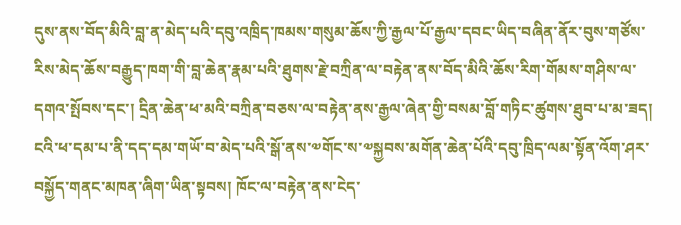དུས་ནས་བོད་མིའི་བླ་ན་མེད་པའི་དབུ་འཁྲིད་ཁམས་གསུམ་ཆོས་ཀྱི་རྒྱལ་པོ་རྒྱལ་དབང་ཡིད་བཞིན་ནོར་བུས་གཙོས་རིས་མེད་ཆོས་བརྒྱུད་ཁག་གི་བླ་ཆེན་རྣམ་པའི་ཐུགས་རྗེ་བཀྲིན་ལ་བརྟེན་ནས་བོད་མིའི་ཆོས་རིག་གོམས་གཤིས་ལ་དགའ་སྤོབས་དང་། དྲིན་ཆེན་ཕ་མའི་བཀྲིན་བཅས་ལ་བརྟེན་ནས་རྒྱལ་ཞེན་གྱི་བསམ་བློ་གཏིང་ཚུགས་ཐུབ་པ་མ་ཟད། ངའི་ཕ་དམ་པ་ནི་དད་དམ་གཡོ་བ་མེད་པའི་སྒོ་ནས་༧གོང་ས་༧སྐྱབས་མགོན་ཆེན་པོའི་དབུ་ཁྲིད་ལམ་སྟོན་འོག་ཤར་བསྐྱོད་གནང་མཁན་ཞིག་ཡིན་སྟབས། ཁོང་ལ་བརྟེན་ནས་ངེད་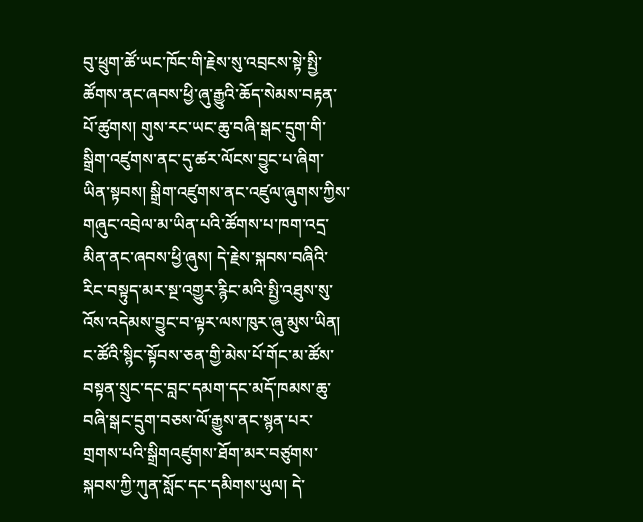བུ་ཕྲུག་ཚོ་ཡང་ཁོང་གི་རྗེས་སུ་འབྲངས་སྟེ་སྤྱི་ཚོགས་ནང་ཞབས་ཕྱི་ཞུ་རྒྱུའི་ཆོད་སེམས་བརྟན་པོ་ཚུགས། གུས་རང་ཡང་ཆུ་བཞི་སྒང་དྲུག་གི་སྒྲིག་འཛུགས་ནང་དུ་ཚར་ལོངས་བྱུང་པ་ཞིག་ཡིན་སྟབས། སྒྲིག་འཛུགས་ནང་འཛུལ་ཞུགས་ཀྱིས་གཞུང་འབྲེལ་མ་ཡིན་པའི་ཚོགས་པ་ཁག་འདྲ་མིན་ནང་ཞབས་ཕྱི་ཞུས། དེ་རྗེས་སྐབས་བཞིའི་རིང་བསྟུད་མར་སྔ་འགྱུར་རྙིང་མའི་སྤྱི་འཐུས་སུ་འོས་འདེམས་བྱུང་བ་ལྟར་ལས་ཁུར་ཞུ་མུས་ཡིན།
ང་ཚོའི་སྙིང་སྟོབས་ཅན་གྱི་མེས་པོ་གོང་མ་ཚོས་བསྟན་སྲུང་དང་བླང་དམག་དང་མདོ་ཁམས་ཆུ་བཞི་སྒང་དྲུག་བཅས་ལོ་རྒྱུས་ནང་སྙན་པར་གྲགས་པའི་སྒྲིགའཛུགས་ཐོག་མར་བཙུགས་སྐབས་ཀྱི་ཀུན་སློང་དང་དམིགས་ཡུལ། དེ་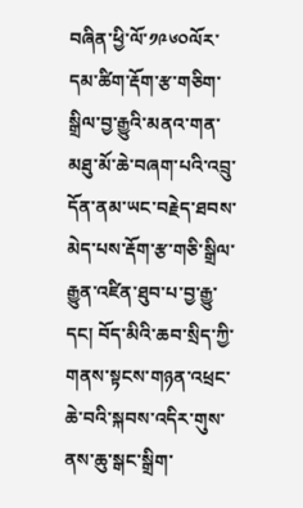བཞིན་ཕྱི་ལོ་༡༩༦༠ལོར་དམ་ཚིག་རྡོག་རྩ་གཅིག་སྒྲིལ་བྱ་རྒྱུའི་མནའ་གན་མཐུ་མོ་ཆེ་བཞག་པའི་འབྲུ་དོན་ནམ་ཡང་བརྗེད་ཐབས་མེད་པས་རྡོག་རྩ་གཅི་སྒྲིལ་རྒྱུན་འཛིན་ཐུབ་པ་བྱ་རྒྱུ་དང། བོད་མིའི་ཆབ་སྲིད་ཀྱི་གནས་སྟངས་གཉན་འཕྲང་ཆེ་བའི་སྐབས་འདིར་གུས་ནས་ཆུ་སྒང་སྒྲིག་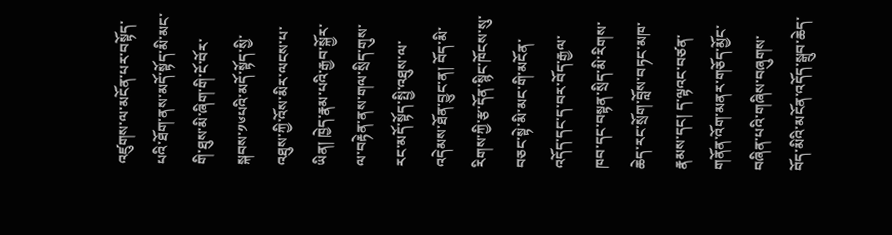འཛུགས་ལ་མངོན་པར་བསྟོད་པའི་ཐོག་ནས་མདོ་སྟོད་མི་མང་གི་ཐུས་མི་ཞིག་གི་ངོ་བོར་སྐབས་༡༦པའི་མདོ་སྟོད་སྱི་འཐུས་ཀྱི་འོས་མིར་ལངས་པ་ཡིན། ཁྱེད་རྣམ་པའི་རྒྱབ་སྐྱོར་ལ་བརྟེན་ནས་གལ་སྲིད་གུས་རང་མདོ་སྟོད་སྤྱི་འཐུས་ལ་འདེམས་ཐོན་བྱུང་ན། བོད་མི་རིགས་ཀྱི་རྩ་དོན་སྙིང་ཁོངས་སུ་བཅང་སྟེ་མི་མང་གི་མངོན་འདོད་དང་ད་བར་བོད་རྒྱལ་ཁབ་དང་བསྟན་སྲིད་མི་རིགས་ཆེད་རང་སྲོག་བློས་བཏང་མཁ་རྣམས་དང། ད་ལྟའང་བཙན་གནོན་འོག་མནར་གཅོད་མྱོང་བཞིན་པའི་གཞིས་བཞུགས་བོད་མིའི་མངོན་འདོད་སྒྲུབ་ཆེད་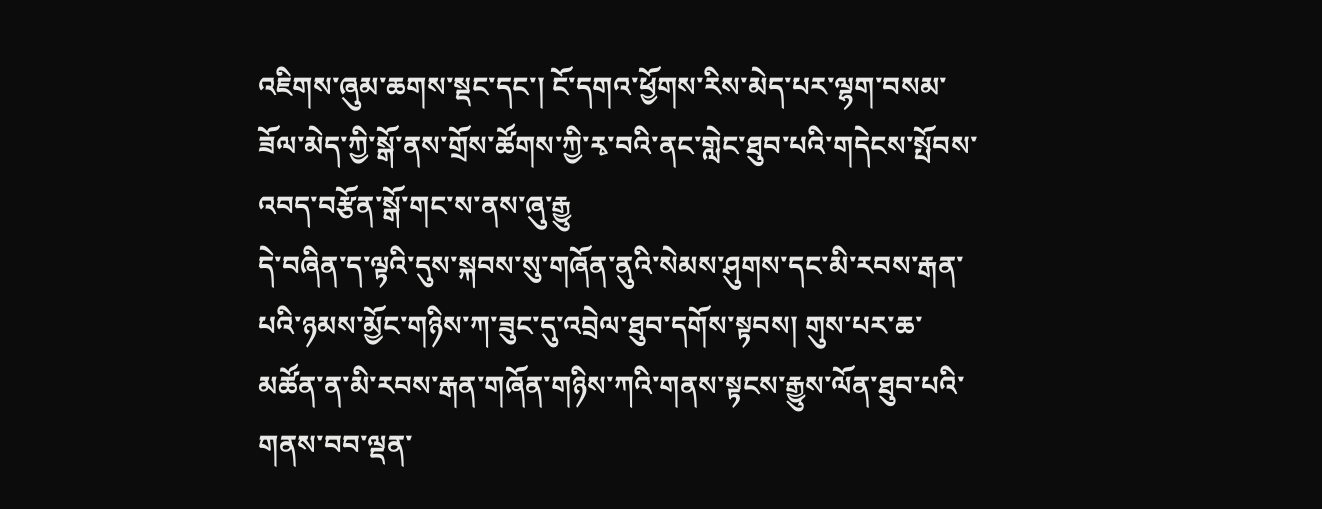འཇིགས་ཞུམ་ཆགས་སྡང་དང་། ངོ་དགའ་ཕྱོགས་རིས་མེད་པར་ལྷག་བསམ་ཟོལ་མེད་ཀྱི་སྒོ་ནས་གྲོས་ཚོགས་ཀྱི་རྭ་བའི་ནང་གླེང་ཐུབ་པའི་གདེངས་སྤོབས་འབད་བརྩོན་སྒོ་གང་ས་ནས་ཞུ་རྒྱུ
དེ་བཞིན་ད་ལྟའི་དུས་སྐབས་སུ་གཞོན་ནུའི་སེམས་ཤུགས་དང་མི་རབས་རྒན་པའི་ཉམས་མྱོང་གཉིས་ཀ་ཟུང་དུ་འབྲེལ་ཐུབ་དགོས་སྟབས། གུས་པར་ཆ་མཚོན་ན་མི་རབས་རྒན་གཞོན་གཉིས་ཀའི་གནས་སྟངས་རྒྱུས་ལོན་ཐུབ་པའི་གནས་བབ་ལྡན་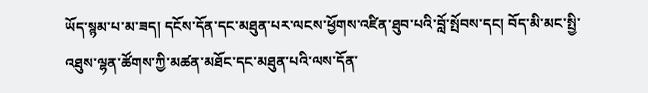ཡོད་སྙམ་པ་མ་ཟད། དངོས་དོན་དང་མཐུན་པར་ལངས་ཕྱོགས་འཛིན་ཐུབ་པའི་བློ་སྤོབས་དང། བོད་མི་མང་སྤྱི་འཐུས་ལྷན་ཚོགས་ཀྱི་མཚན་མཐོང་དང་མཐུན་པའི་ལས་དོན་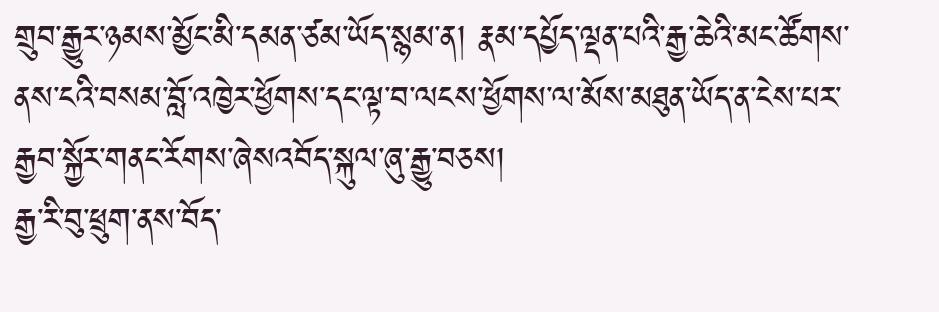གྲུབ་རྒྱུར་ཉམས་མྱོང་མི་དམན་ཙམ་ཡོད་སྙམ་ན། རྣམ་དཔྱོད་ལྡན་པའི་རྒྱ་ཆེའི་མང་ཚོགས་ནས་ངའི་བསམ་བློ་འཁྱེར་ཕྱོགས་དང་ལྟ་བ་ལངས་ཕྱོགས་ལ་མོས་མཐུན་ཡོད་ན་ངེས་པར་རྒྱབ་སྐྱོར་གནང་རོགས་ཞེསའབོད་སྐུལ་ཞུ་རྒྱུ་བཅས།
རྒྱ་རི་བུ་ཕྲུག་ནས་བོད་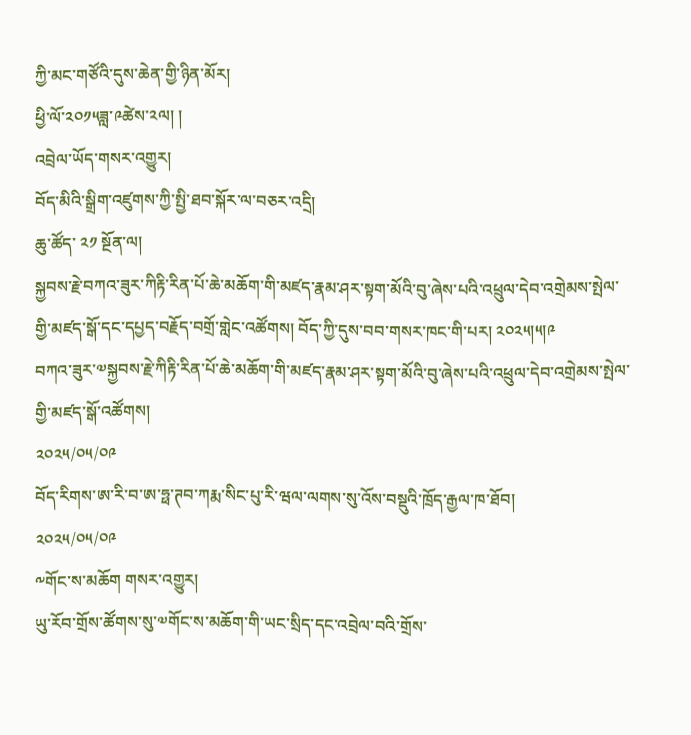ཀྱི་མང་གཙོའི་དུས་ཆེན་གྱི་ཉིན་མོར།
ཕྱི་ལོ་༢༠༡༥ཟླ་༩ཚེས་༢ལ། །
འབྲེལ་ཡོད་གསར་འགྱུར།
བོད་མིའི་སྒྲིག་འཛུགས་ཀྱི་སྤྱི་ཐབ་སྐོར་ལ་བཅར་འདྲི།
ཆུ་ཚོད་ ༢༡ སྔོན་ལ།
སྐྱབས་རྗེ་བཀའ་ཟུར་ཀིརྟི་རིན་པོ་ཆེ་མཆོག་གི་མཛད་རྣམ་ཤར་སྟག་མོའི་བུ་ཞེས་པའི་འཕྲུལ་དེབ་འགྲེམས་སྤེལ་གྱི་མཛད་སྒོ་དང་དཔྱད་བརྗོད་བགྲོ་གླེང་འཚོགས། བོད་ཀྱི་དུས་བབ་གསར་ཁང་གི་པར། ༢༠༢༥།༥།༩
བཀའ་ཟུར་༧སྐྱབས་རྗེ་ཀིརྟི་རིན་པོ་ཆེ་མཆོག་གི་མཛད་རྣམ་ཤར་སྟག་མོའི་བུ་ཞེས་པའི་འཕྲུལ་དེབ་འགྲེམས་སྤེལ་གྱི་མཛད་སྒོ་འཚོགས།
༢༠༢༥/༠༥/༠༩
བོད་རིགས་ཨ་རི་བ་ཨ་ཧྥ་ཊབ་ཀརྨ་སིང་པུ་རི་ཝལ་ལགས་སུ་འོས་བསྡུའི་ཁྲོད་རྒྱལ་ཁ་ཐོབ།
༢༠༢༥/༠༥/༠༩
༸གོང་ས་མཆོག གསར་འགྱུར།
ཡུ་རོབ་གྲོས་ཚོགས་སུ་༧གོང་ས་མཆོག་གི་ཡང་སྲིད་དང་འབྲེལ་བའི་གྲོས་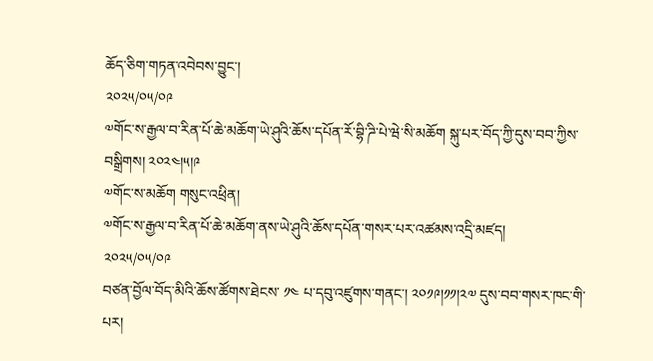ཆོད་ཅིག་གཏན་འབེབས་བྱུང་།
༢༠༢༥/༠༥/༠༩
༧གོང་ས་རྒྱལ་བ་རིན་པོ་ཆེ་མཆོག་ཡེ་ཤུའི་ཆོས་དཔོན་རོ་བྷི་ཌི་པེ་ཝེ་སི་མཆོག སྐུ་པར་བོད་ཀྱི་དུས་བབ་ཀྱིས་བསྒྲིགས། ༢༠༢༤།༥།༩
༧གོང་ས་མཆོག གསུང་འཕྲིན།
༧གོང་ས་རྒྱལ་བ་རིན་པོ་ཆེ་མཆོག་ནས་ཡེ་ཤུའི་ཆོས་དཔོན་གསར་པར་འཚམས་འདྲི་མཛད།
༢༠༢༥/༠༥/༠༩
བཙན་བྱོལ་བོད་མིའི་ཆོས་ཚོགས་ཐེངས་ ༡༤ པ་དབུ་འཛུགས་གནང་། ༢༠༡༩།༡༡།༢༧ དུས་བབ་གསར་ཁང་གི་པར།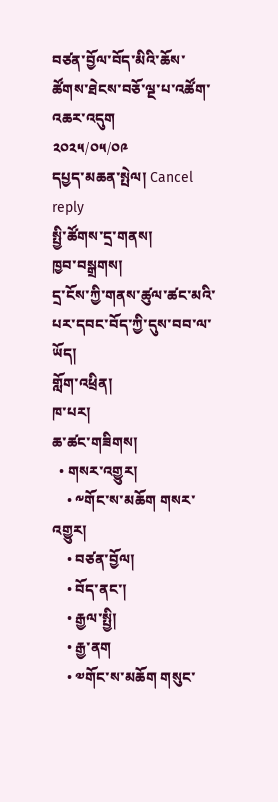བཙན་བྱོལ་བོད་མིའི་ཆོས་ཚོགས་ཐེངས་བཅོ་ལྔ་པ་འཚོག་འཆར་འདུག
༢༠༢༥/༠༥/༠༩
དཔྱད་མཆན་སྤེལ། Cancel reply
སྤྱི་ཚོགས་དྲ་གནས།
ཁྱབ་བསྒྲགས།
དྲ་ངོས་ཀྱི་གནས་ཚུལ་ཚང་མའི་པར་དབང་བོད་ཀྱི་དུས་བབ་ལ་ཡོད།
གློག་འཕྲིན།
ཁ་པར།
ཆ་ཚང་གཟིགས།
  • གསར་འགྱུར།
    • ༸གོང་ས་མཆོག གསར་འགྱུར།
    • བཙན་བྱོལ།
    • བོད་ནང་།
    • རྒྱལ་སྤྱི།
    • རྒྱ་ནག
    • ༧གོང་ས་མཆོག གསུང་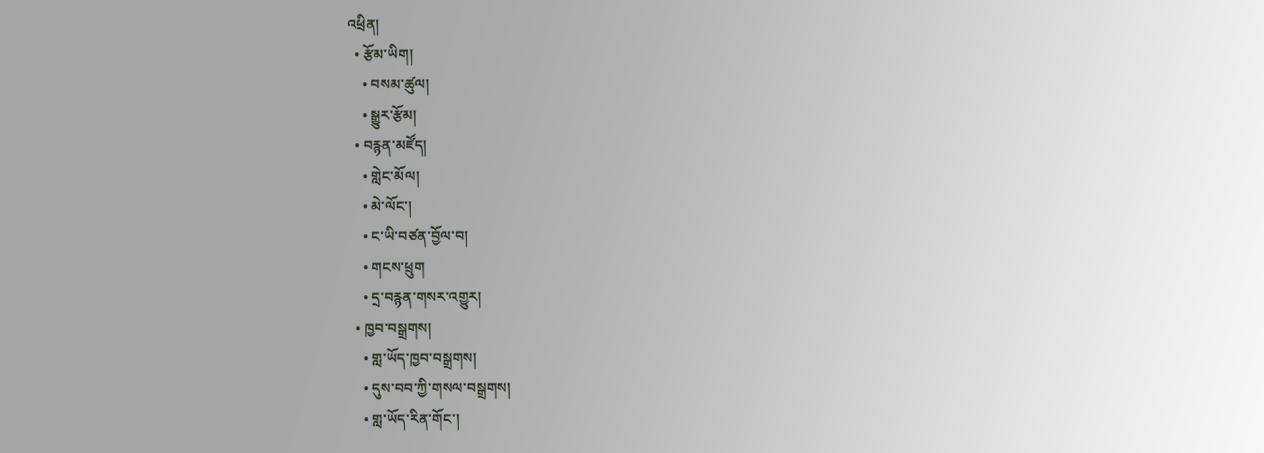འཕྲིན།
  • རྩོམ་ཡིག།
    • བསམ་ཚུལ།
    • སྒྱུར་རྩོམ།
  • བརྙན་མཛོད།
    • གླེང་མོལ།
    • མེ་ལོང་།
    • ང་ཡི་བཙན་བྱོལ་བ།
    • གངས་ཕྲུག
    • དྲ་བརྙན་གསར་འགྱུར།
  • ཁྱབ་བསྒྲགས།
    • གླ་ཡོད་ཁྱབ་བསྒྲགས།
    • དུས་བབ་ཀྱི་གསལ་བསྒྲགས།
    • གླ་ཡོད་རིན་གོང་།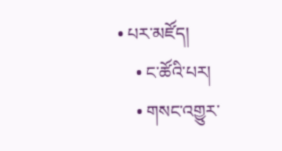• པར་མཛོད།
    • ང་ཚོའི་པར།
    • གསང་འགྱུར་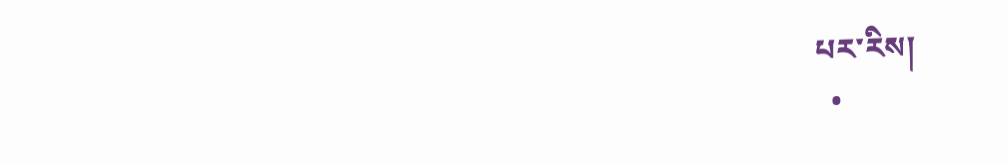པར་རིས།
  •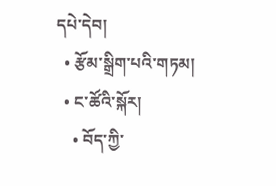དཔེ་དེབ།
  • རྩོམ་སྒྲིག་པའི་གཏམ།
  • ང་ཚོའི་སྐོར།
    • བོད་ཀྱི་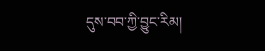དུས་བབ་ཀྱི་བྱུང་རིམ།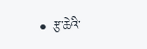• རྩ་ཆེའི་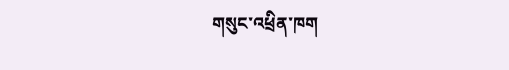གསུང་འཕྲིན་ཁག